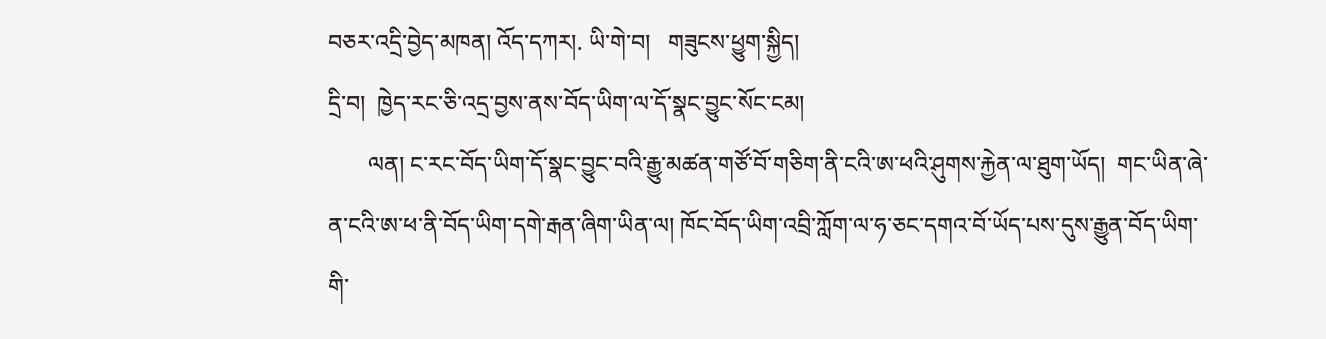བཅར་འདྲི་བྱེད་མཁན། འོད་དཀར།. ཡི་གེ་བ།   གཟུངས་ཕྱུག་སྐྱིད།
དྲི་བ།  ཁྱེད་རང་ཅི་འདྲ་བྱས་ནས་བོད་ཡིག་ལ་དོ་སྣང་བྱུང་སོང་ངམ།
       ལན། ང་རང་བོད་ཡིག་དོ་སྣང་བྱུང་བའི་རྒྱུ་མཚན་གཙོ་བོ་གཅིག་ནི་ངའི་ཨ་ཕའི་ཤུགས་རྐྱེན་ལ་ཐུག་ཡོད།  གང་ཡིན་ཞེ་ན་ངའི་ཨ་ཕ་ནི་བོད་ཡིག་དགེ་རྒན་ཞིག་ཡིན་ལ། ཁོང་བོད་ཡིག་འབྲི་ཀློག་ལ་ཧ་ཅང་དགའ་བོ་ཡོད་པས་དུས་རྒྱུན་བོད་ཡིག་གི་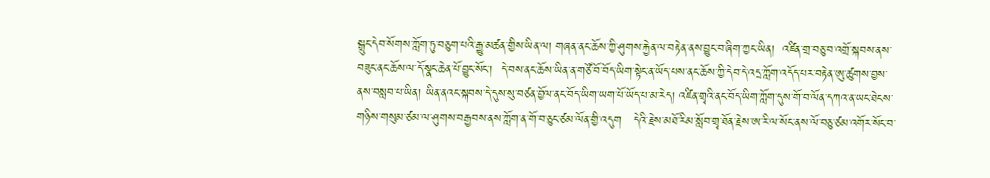སྒྲུང་དེབ་སོགས་ཀློག་ཏུ་བཅུག་པའི་རྒྱུ་མཚན་གྱིས་ཡིན་ལ། གཞན་ནང་ཆོས་ཀྱི་ཤུགས་རྐྱེན་ལ་བརྟེན་ནས་བྱུང་བ་ཞིག་ཀྱང་ཡིན།  འཛིན་གྲ་བཅུ་བ་འགྲོ་སྐབས་ནས་བཟུང་ནང་ཆོས་ལ་དོ་སྣང་ཆེན་པོ་བྱུང་སོང་།  དེ་བས་ནང་ཆོས་ཡིན་ན་གཙོ་བོ་བོད་ཡིག་སྟེང་ན་ཡོད་པས་ནང་ཆོས་ཀྱི་དེབ་དེ་འདྲ་ཀློག་འདོད་པར་བརྟེན་ཨུ་ཚུགས་བྱས་ནས་བསླབ་པ་ཡིན། ཡིན་ནའང་སྐབས་དེ་དུས་སུ་བཙན་བྱོལ་ནང་བོད་ཡིག་ཡག་པོ་ཡོད་པ་མ་རེད། འཛིན་གྲྭའི་ནང་བོད་ཡིག་ཀློག་དུས་གོ་བ་ལོན་དཀའ་ན་ཡང་ཐེངས་གཉིས་གསུམ་ཙམ་ལ་ཤུགས་བརྒྱབས་ནས་ཀློག་ན་གོ་བ་ཅུང་ཙམ་ལོན་གྱི་འདུག   དེའི་རྗེས་མཐོ་རིམ་སློབ་གྲྭ་ཐོན་རྗེས་ཨ་རི་ལ་སོང་ནས་ལོ་བཅུ་ཙམ་འགོར་སོང་བ་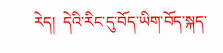རེད།  དེའི་རིང་དུ་བོད་ཡིག་བོད་སྐད་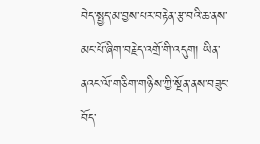བེད་སྤྱད་མ་བྱས་པར་བརྟེན་རྩ་བའི་ཆ་ནས་མང་པོ་ཞིག་བརྗེད་འགྲོ་གི་འདུག། ཡིན་ནའང་ལོ་གཅིག་གཉིས་ཀྱི་སྔོན་ནས་བཟུང་བོད་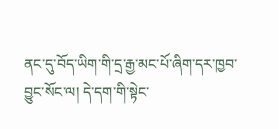ནང་དུ་བོད་ཡིག་གི་དྲ་རྒྱ་མང་པོ་ཞིག་དར་ཁྱབ་བྱུང་སོང་ལ། དེ་དག་གི་སྟེང་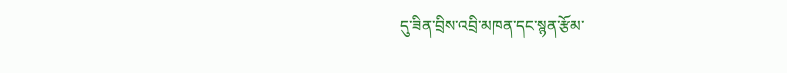དུ་ཟིན་བྲིས་འབྲི་མཁན་དང་སྙན་རྩོམ་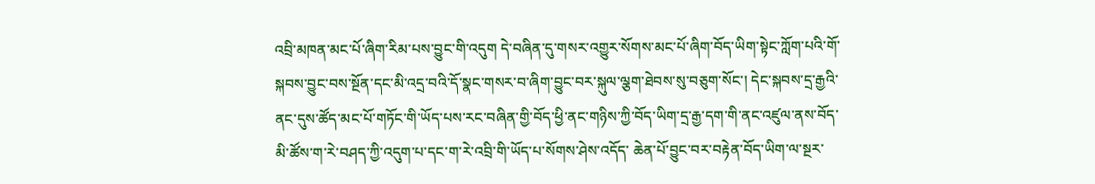འབྲི་མཁན་མང་པོ་ཞིག་རིམ་པས་བྱུང་གི་འདུག དེ་བཞིན་དུ་གསར་འགྱུར་སོགས་མང་པོ་ཞིག་བོད་ཡིག་སྟེང་ཀློག་པའི་གོ་སྐབས་བྱུང་བས་སྔོན་དང་མི་འདྲ་བའི་དོ་སྣང་གསར་བ་ཞིག་བྱུང་བར་སྐུལ་ལྕག་ཐེབས་སུ་བཅུག་སོང་། དེང་སྐབས་དྲ་རྒྱའི་ནང་དུས་ཚོད་མང་པོ་གཏོང་གི་ཡོད་པས་རང་བཞིན་གྱི་བོད་ཕྱི་ནང་གཉིས་ཀྱི་བོད་ཡིག་དྲ་རྒྱ་དག་གི་ནང་འཛུལ་ནས་བོད་མི་ཚོས་ག་རེ་བཤད་ཀྱི་འདུག་པ་དང་ག་རེ་འབྲི་གི་ཡོད་པ་སོགས་ཤེས་འདོད་ ཆེན་པོ་བྱུང་བར་བརྟེན་བོད་ཡིག་ལ་སྔར་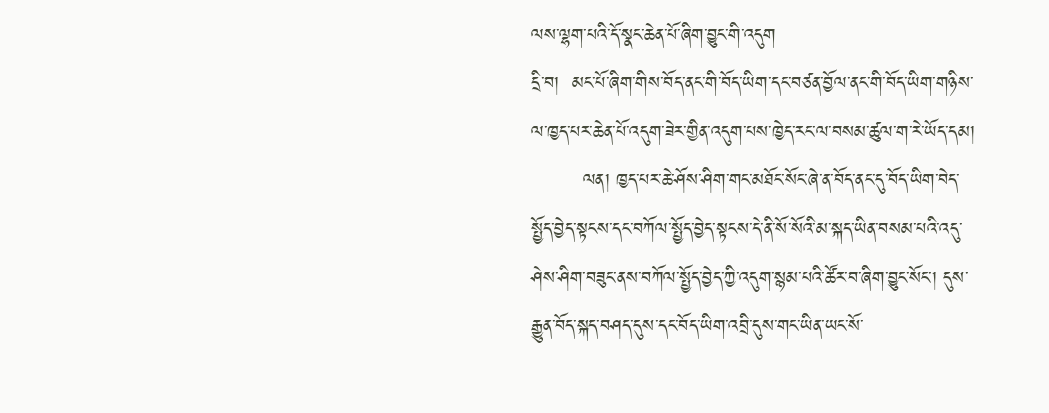ལས་ལྷག་པའི་དོ་སྣང་ཆེན་པོ་ཞིག་བྱུང་གི་འདུག
དྲི་བ།  མང་པོ་ཞིག་གིས་བོད་ནང་གི་བོད་ཡིག་དང་བཙན་བྱོལ་ནང་གི་བོད་ཡིག་གཉིས་ལ་ཁྱད་པར་ཆེན་པོ་འདུག་ཟེར་གྱིན་འདུག་པས་ཁྱེད་རང་ལ་བསམ་ཚུལ་ག་རེ་ཡོད་དམ།
        ལན། ཁྱད་པར་ཆེ་ཤོས་ཤིག་གང་མཐོང་སོང་ཞེ་ན་བོད་ནང་དུ་བོད་ཡིག་བེད་སྤྱོད་བྱེད་སྟངས་དང་བཀོལ་སྤྱོད་བྱེད་སྟངས་དེ་ནི་སོ་སོའི་མ་སྐད་ཡིན་བསམ་པའི་འདུ་ཤེས་ཤིག་བཟུང་ནས་བཀོལ་སྤྱོད་བྱེད་ཀྱི་འདུག་སྙམ་པའི་ཚོར་བ་ཞིག་བྱུང་སོང་། དུས་རྒྱུན་བོད་སྐད་བཤད་དུས་དང་བོད་ཡིག་འབྲི་དུས་གང་ཡིན་ཡང་སོ་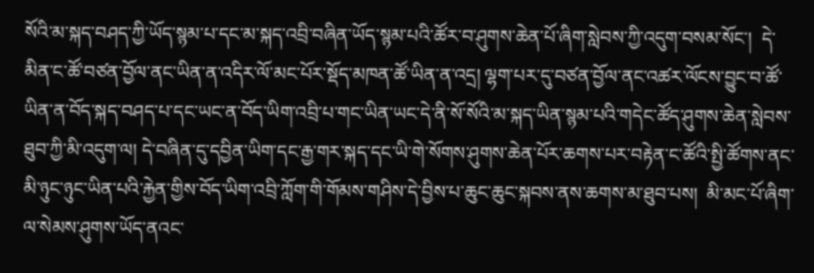སོའི་མ་སྐད་བཤད་ཀྱི་ཡོད་སྙམ་པ་དང་མ་སྐད་འབྲི་བཞིན་ཡོད་སྙམ་པའི་ཚོར་བ་ཤུགས་ཆེན་པོ་ཞིག་སླེབས་ཀྱི་འདུག་བསམ་སོང་།  དེ་མིན་ང་ཚོ་བཙན་བྱོལ་ནང་ཡིན་ན་འདིར་ལོ་མང་པོར་སྡོད་མཁན་ཚོ་ཡིན་ན་འདྲ། ལྷག་པར་དུ་བཙན་བྱོལ་ནང་འཚར་ལོངས་བྱུང་བ་ཚོ་ཡིན་ན་བོད་སྐད་བཤད་པ་དང་ཡང་ན་བོད་ཡིག་འབྲི་པ་གང་ཡིན་ཡང་དེ་ནི་སོ་སོའི་མ་སྐད་ཡིན་སྙམ་པའི་གདེང་ཚོད་ཤུགས་ཆེན་སླེབས་ཐུབ་ཀྱི་མི་འདུག་ལ། དེ་བཞིན་དུ་དབྱིན་ཡིག་དང་རྒྱ་གར་སྐད་དང་ཡི་གེ་སོགས་ཤུགས་ཆེན་པོར་ཆགས་པར་བརྟེན་ང་ཚོའི་སྤྱི་ཚོགས་ནང་མི་ཉུང་ཉུང་ཡིན་པའི་རྐྱེན་གྱིས་བོད་ཡིག་འབྲི་ཀློག་གི་གོམས་གཤིས་དེ་བྱིས་པ་ཆུང་ཆུང་སྐབས་ནས་ཆགས་མ་ཐུབ་པས།  མི་མང་པོ་ཞིག་ལ་སེམས་ཤུགས་ཡོད་ནའང་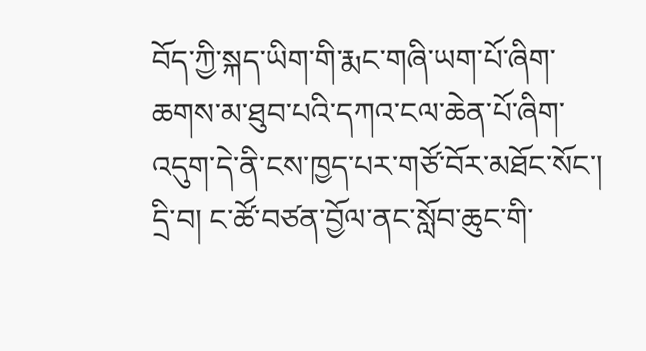བོད་ཀྱི་སྐད་ཡིག་གི་རྨང་གཞི་ཡག་པོ་ཞིག་ཆགས་མ་ཐུབ་པའི་དཀའ་ངལ་ཆེན་པོ་ཞིག་འདུག་དེ་ནི་ངས་ཁྱད་པར་གཙོ་བོར་མཐོང་སོང་།
དྲི་བ། ང་ཚོ་བཙན་བྱོལ་ནང་སློབ་ཆུང་གི་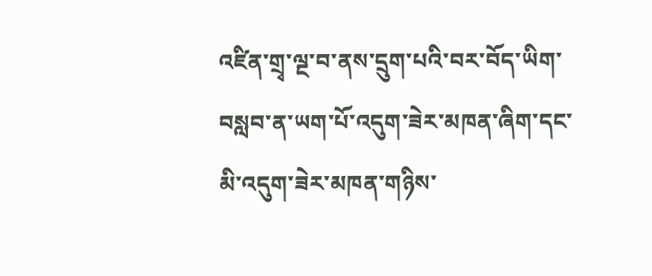འཛིན་གྲྭ་ལྔ་བ་ནས་དྲུག་པའི་བར་བོད་ཡིག་བསླབ་ན་ཡག་པོ་འདུག་ཟེར་མཁན་ཞིག་དང་མི་འདུག་ཟེར་མཁན་གཉིས་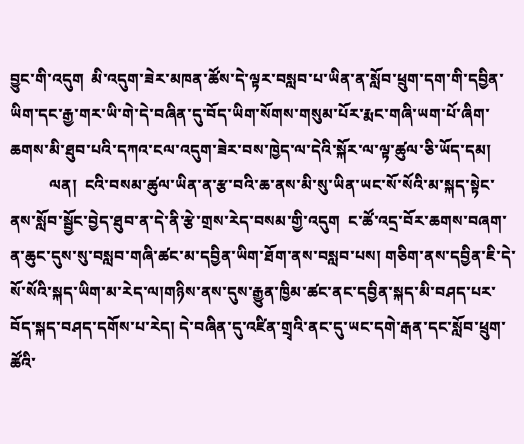བྱུང་གི་འདུག  མི་འདུག་ཟེར་མཁན་ཚོས་དེ་ལྟར་བསླབ་པ་ཡིན་ན་སློབ་ཕྲུག་དག་གི་དབྱིན་ཡིག་དང་རྒྱ་གར་ཡི་གེ་དེ་བཞིན་དུ་བོད་ཡིག་སོགས་གསུམ་པོར་རྨང་གཞི་ཡག་པོ་ཞིག་ཆགས་མི་ཐུབ་པའི་དཀའ་ངལ་འདུག་ཟེར་བས་ཁྱེད་ལ་དེའི་སྐོར་ལ་ལྟ་ཚུལ་ཅི་ཡོད་དམ།
          ལན།  ངའི་བསམ་ཚུལ་ཡིན་ན་རྩ་བའི་ཆ་ནས་མི་སུ་ཡིན་ཡང་སོ་སོའི་མ་སྐད་སྟེང་ནས་སློབ་སྦྱོང་བྱེད་ཐུབ་ན་དེ་ནི་རྩེ་གྲས་རེད་བསམ་གྱི་འདུག  ང་ཚོ་འདྲ་བོར་ཆགས་བཞག་ན་ཆུང་དུས་སུ་བསླབ་གཞི་ཚང་མ་དབྱིན་ཡིག་ཐོག་ནས་བསླབ་པས། གཅིག་ནས་དབྱིན་ཇི་དེ་སོ་སོའི་སྐད་ཡིག་མ་རེད་ལ།གཉིས་ནས་དུས་རྒྱུན་ཁྱིམ་ཚང་ནང་དབྱིན་སྐད་མི་བཤད་པར་བོད་སྐད་བཤད་དགོས་པ་རེད། དེ་བཞིན་དུ་འཛིན་གྲྭའི་ནང་དུ་ཡང་དགེ་རྒན་དང་སློབ་ཕྲུག་ཚོའི་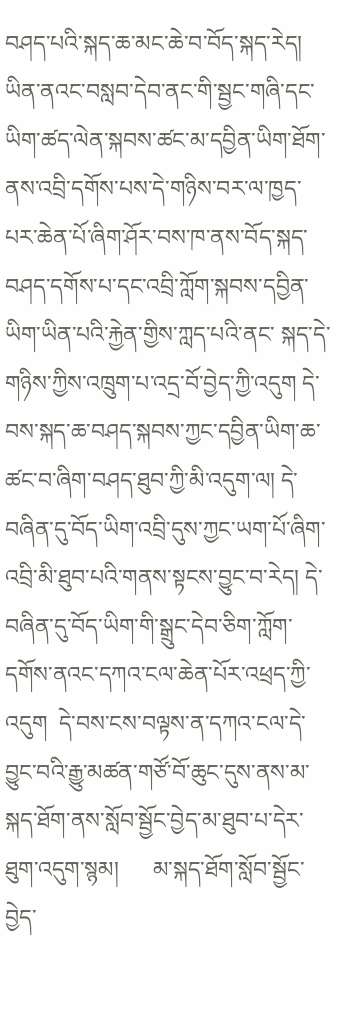བཤད་པའི་སྐད་ཆ་མང་ཆེ་བ་བོད་སྐད་རེད།  ཡིན་ནའང་བསླབ་དེབ་ནང་གི་སྦྱང་གཞི་དང་ཡིག་ཚད་ལེན་སྐབས་ཚང་མ་དབྱིན་ཡིག་ཐོག་ནས་འབྲི་དགོས་པས་དེ་གཉིས་བར་ལ་ཁྱད་པར་ཆེན་པོ་ཞིག་ཤོར་བས་ཁ་ནས་བོད་སྐད་བཤད་དགོས་པ་དང་འབྲི་ཀློག་སྐབས་དབྱིན་ཡིག་ཡིན་པའི་རྐྱེན་གྱིས་ཀླད་པའི་ནང་ སྐད་དེ་གཉིས་ཀྱིས་འཁྲུག་པ་འདྲ་བོ་བྱེད་ཀྱི་འདུག དེ་བས་སྐད་ཆ་བཤད་སྐབས་ཀྱང་དབྱིན་ཡིག་ཆ་ཚང་བ་ཞིག་བཤད་ཐུབ་ཀྱི་མི་འདུག་ལ། དེ་བཞིན་དུ་བོད་ཡིག་འབྲི་དུས་ཀྱང་ཡག་པོ་ཞིག་འབྲི་མི་ཐུབ་པའི་གནས་སྟངས་བྱུང་བ་རེད། དེ་བཞིན་དུ་བོད་ཡིག་གི་སྒྲུང་དེབ་ཅིག་ཀློག་དགོས་ནའང་དཀའ་ངལ་ཆེན་པོར་འཕྲད་ཀྱི་འདུག  དེ་བས་ངས་བལྟས་ན་དཀའ་ངལ་དེ་བྱུང་བའི་རྒྱུ་མཚན་གཙོ་བོ་ཆུང་དུས་ནས་མ་སྐད་ཐོག་ནས་སློབ་སྦྱོང་བྱེད་མ་ཐུབ་པ་དེར་ཐུག་འདུག་སྙམ།      མ་སྐད་ཐོག་སློབ་སྦྱོང་བྱེད་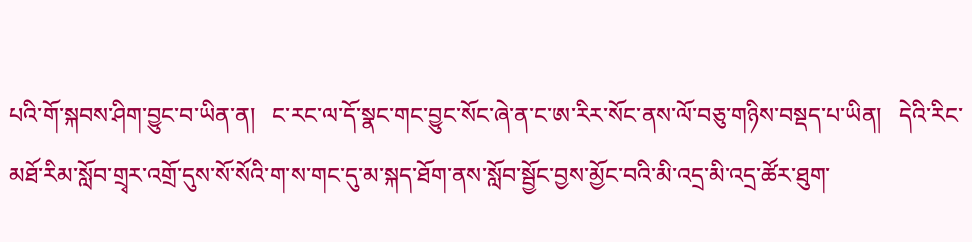པའི་གོ་སྐབས་ཤིག་བྱུང་བ་ཡིན་ན།   ང་རང་ལ་དོ་སྣང་གང་བྱུང་སོང་ཞེ་ན་ང་ཨ་རིར་སོང་ནས་ལོ་བཅུ་གཉིས་བསྡད་པ་ཡིན།   དེའི་རིང་མཐོ་རིམ་སློབ་གྲྭར་འགྲོ་དུས་སོ་སོའི་ག་ས་གང་དུ་མ་སྐད་ཐོག་ནས་སློབ་སྦྱོང་བྱས་མྱོང་བའི་མི་འདྲ་མི་འདྲ་ཚོར་ཐུག་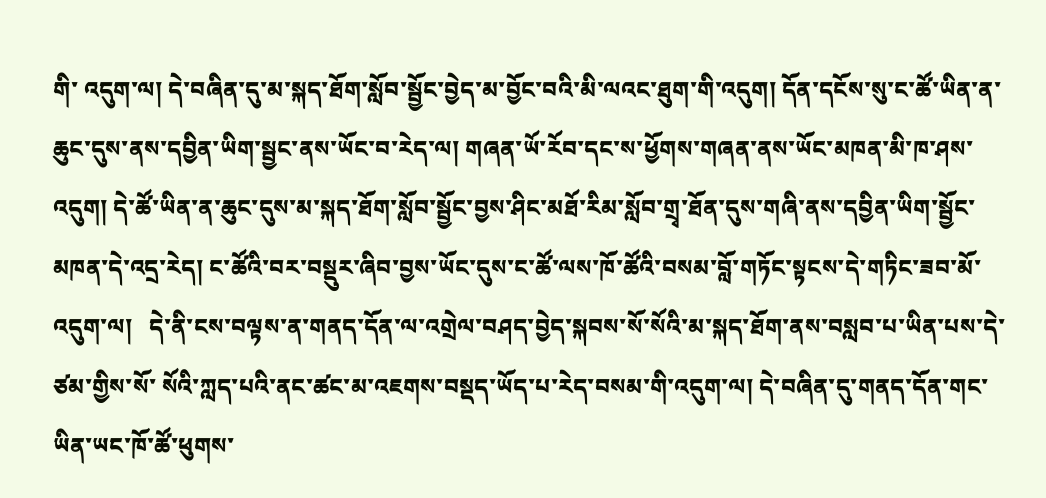གི་ འདུག་ལ། དེ་བཞིན་དུ་མ་སྐད་ཐོག་སློབ་སྦྱོང་བྱེད་མ་བྱོང་བའི་མི་ལའང་ཐུག་གི་འདུག། དོན་དངོས་སུ་ང་ཚོ་ཡིན་ན་ཆུང་དུས་ནས་དབྱིན་ཡིག་སྦྱང་ནས་ཡོང་བ་རེད་ལ། གཞན་ཡོ་རོབ་དང་ས་ཕྱོགས་གཞན་ནས་ཡོང་མཁན་མི་ཁ་ཤས་འདུག། དེ་ཚོ་ཡིན་ན་ཆུང་དུས་མ་སྐད་ཐོག་སློབ་སྦྱོང་བྱས་ཤིང་མཐོ་རིམ་སློབ་གྲྭ་ཐོན་དུས་གཞི་ནས་དབྱིན་ཡིག་སྦྱོང་མཁན་དེ་འདྲ་རེད། ང་ཚོའི་བར་བསྡུར་ཞིབ་བྱས་ཡོང་དུས་ང་ཚོ་ལས་ཁོ་ཚོའི་བསམ་བློ་གཏོང་སྟངས་དེ་གཏིང་ཟབ་མོ་འདུག་ལ།   དེ་ནི་ངས་བལྟས་ན་གནད་དོན་ལ་འགྲེལ་བཤད་བྱེད་སྐབས་སོ་སོའི་མ་སྐད་ཐོག་ནས་བསླབ་པ་ཡིན་པས་དེ་ཙམ་གྱིས་སོ་ སོའི་ཀླད་པའི་ནང་ཚང་མ་འཇགས་བསྡད་ཡོད་པ་རེད་བསམ་གི་འདུག་ལ། དེ་བཞིན་དུ་གནད་དོན་གང་ཡིན་ཡང་ཁོ་ཚོ་ཕུགས་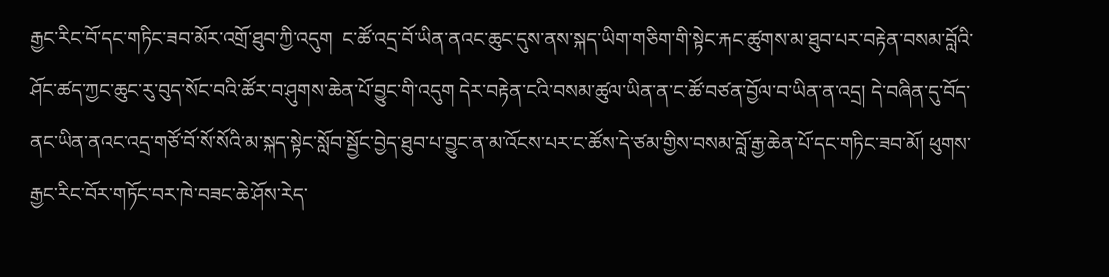རྒྱང་རིང་བོ་དང་གཏིང་ཟབ་མོར་འགྲོ་ཐུབ་ཀྱི་འདུག  ང་ཚོ་འདྲ་བོ་ཡིན་ནའང་ཆུང་དུས་ནས་སྐད་ཡིག་གཅིག་གི་སྟེང་རྐང་ཚུགས་མ་ཐུབ་པར་བརྟེན་བསམ་བློའི་ཤོང་ཚད་ཀྱང་ཆུང་རུ་བུད་སོང་བའི་ཚོར་བ་ཤུགས་ཆེན་པོ་བྱུང་གི་འདུག དེར་བརྟེན་ངའི་བསམ་ཚུལ་ཡིན་ན་ང་ཚོ་བཙན་བྱོལ་བ་ཡིན་ན་འདྲ། དེ་བཞིན་དུ་བོད་ནང་ཡིན་ནའང་འདྲ་གཙོ་བོ་སོ་སོའི་མ་སྐད་སྟེང་སློབ་སྦྱོང་བྱེད་ཐུབ་པ་བྱུང་ན་མ་འོངས་པར་ང་ཚོས་དེ་ཙམ་གྱིས་བསམ་བློ་རྒྱ་ཆེན་པོ་དང་གཏིང་ཟབ་མོ། ཕུགས་རྒྱང་རིང་བོར་གཏོང་བར་ཁེ་བཟང་ཆེ་ཤོས་རེད་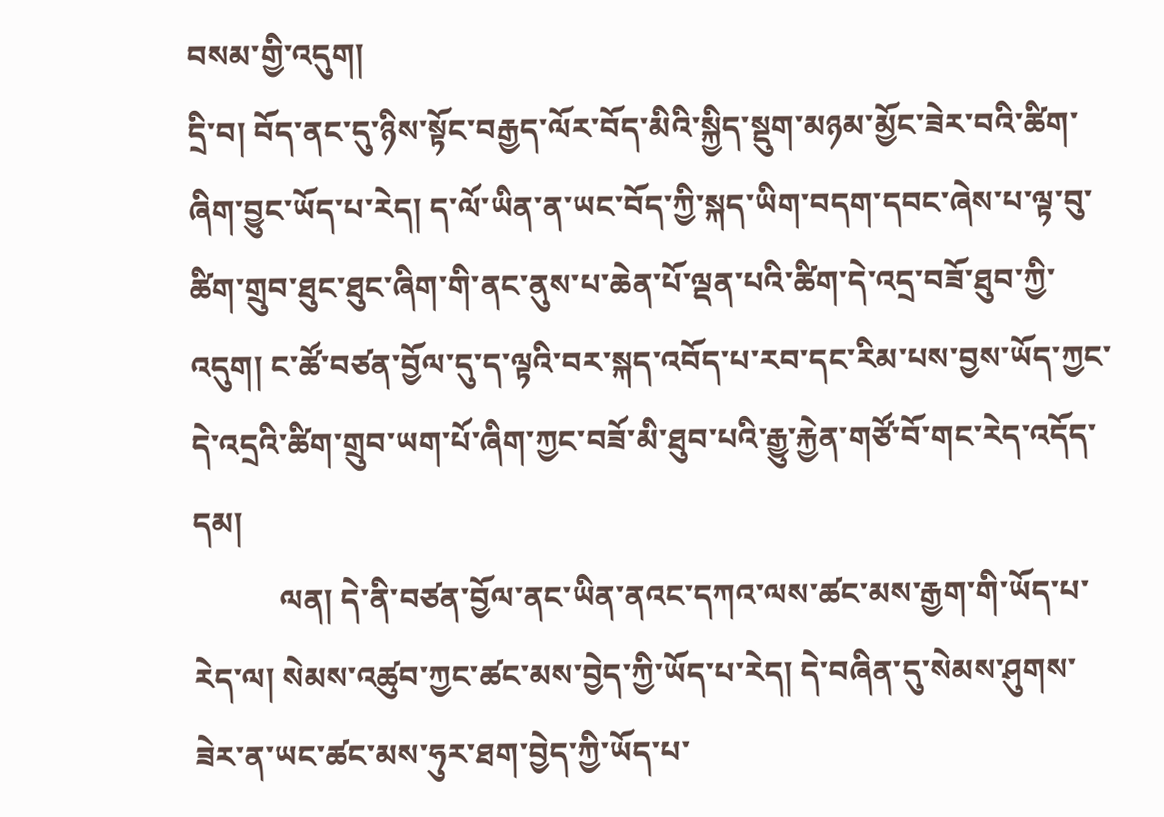བསམ་གྱི་འདུག།
དྲི་བ། བོད་ནང་དུ་ཉིས་སྟོང་བརྒྱད་ལོར་བོད་མིའི་སྐྱིད་སྡུག་མཉམ་མྱོང་ཟེར་བའི་ཚིག་ཞིག་བྱུང་ཡོད་པ་རེད། ད་ལོ་ཡིན་ན་ཡང་བོད་ཀྱི་སྐད་ཡིག་བདག་དབང་ཞེས་པ་ལྟ་བུ་ཚིག་གྲུབ་ཐུང་ཐུང་ཞིག་གི་ནང་ནུས་པ་ཆེན་པོ་ལྡན་པའི་ཚིག་དེ་འདྲ་བཟོ་ཐུབ་ཀྱི་འདུག། ང་ཚོ་བཙན་བྱོལ་དུ་ད་ལྟའི་བར་སྐད་འབོད་པ་རབ་དང་རིམ་པས་བྱས་ཡོད་ཀྱང་དེ་འདྲའི་ཚིག་གྲུབ་ཡག་པོ་ཞིག་ཀྱང་བཟོ་མི་ཐུབ་པའི་རྒྱུ་རྐྱེན་གཙོ་བོ་གང་རེད་འདོད་དམ།
           ལན། དེ་ནི་བཙན་བྱོལ་ནང་ཡིན་ནའང་དཀའ་ལས་ཚང་མས་རྒྱག་གི་ཡོད་པ་རེད་ལ། སེམས་འཚུབ་ཀྱང་ཚང་མས་བྱེད་ཀྱི་ཡོད་པ་རེད། དེ་བཞིན་དུ་སེམས་ཤུགས་ཟེར་ན་ཡང་ཚང་མས་ཧུར་ཐག་བྱེད་ཀྱི་ཡོད་པ་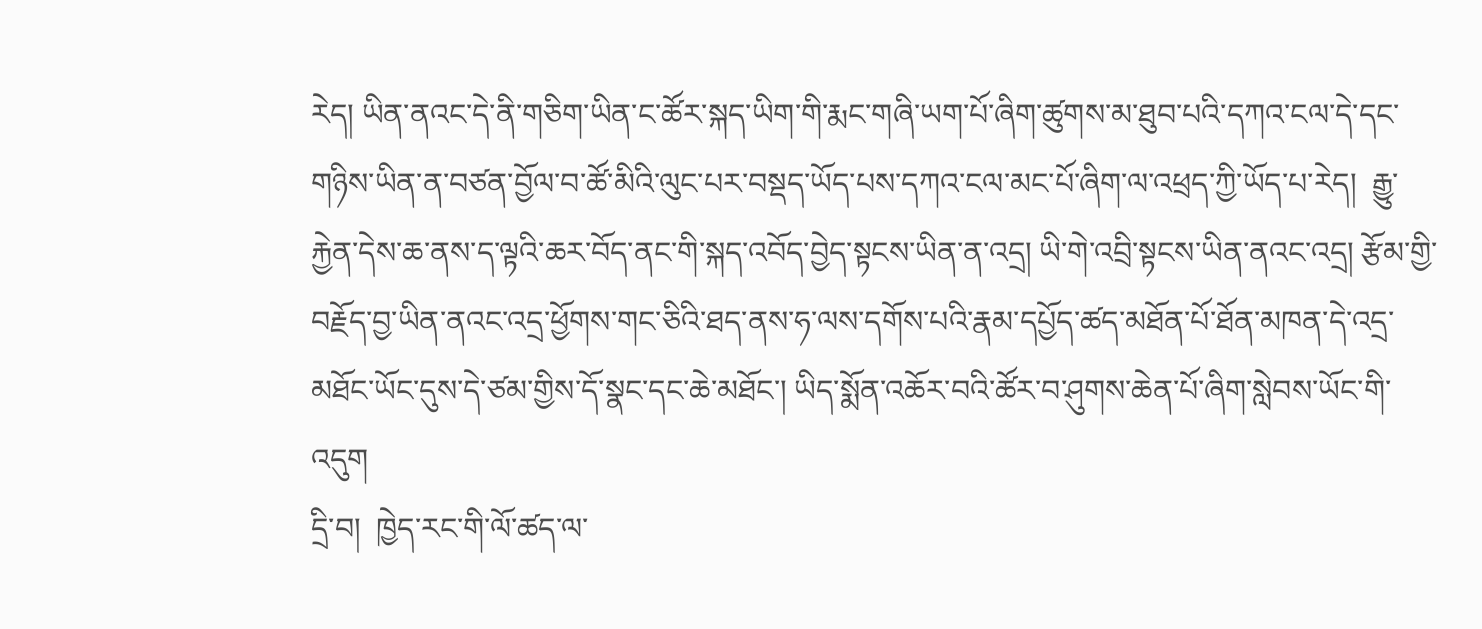རེད། ཡིན་ནའང་དེ་ནི་གཅིག་ཡིན་ང་ཚོར་སྐད་ཡིག་གི་རྨང་གཞི་ཡག་པོ་ཞིག་ཚུགས་མ་ཐུབ་པའི་དཀའ་ངལ་དེ་དང་གཉིས་ཡིན་ན་བཙན་བྱོལ་བ་ཚོ་མིའི་ལུང་པར་བསྡད་ཡོད་པས་དཀའ་ངལ་མང་པོ་ཞིག་ལ་འཕྲད་ཀྱི་ཡོད་པ་རེད།  རྒྱུ་རྐྱེན་དེས་ཆ་ནས་ད་ལྟའི་ཆར་བོད་ནང་གི་སྐད་འབོད་བྱེད་སྟངས་ཡིན་ན་འདྲ། ཡི་གེ་འབྲི་སྟངས་ཡིན་ནའང་འདྲ། རྩོམ་གྱི་བརྗོད་བྱ་ཡིན་ནའང་འདྲ་ཕྱོགས་གང་ཅིའི་ཐད་ནས་ཧ་ལས་དགོས་པའི་རྣམ་དཔྱོད་ཚད་མཐོན་པོ་ཐོན་མཁན་དེ་འདྲ་མཐོང་ཡོང་དུས་དེ་ཙམ་གྱིས་དོ་སྣང་དང་ཆེ་མཐོང་། ཡིད་སྨོན་འཆོར་བའི་ཚོར་བ་ཤུགས་ཆེན་པོ་ཞིག་སླེབས་ཡོང་གི་འདུག
དྲི་བ།  ཁྱེད་རང་གི་ལོ་ཚད་ལ་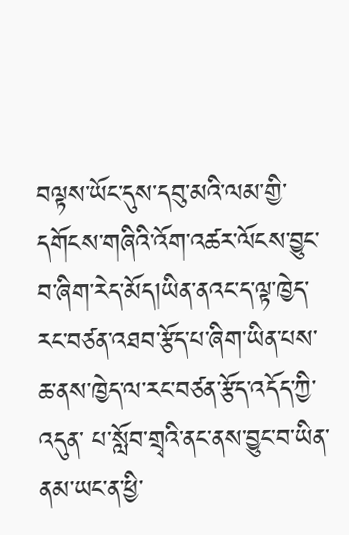བལྟས་ཡོང་དུས་དབུ་མའི་ལམ་གྱི་དགོངས་གཞིའི་འོག་འཚར་ལོངས་བྱུང་བ་ཞིག་རེད་མོད།ཡིན་ནའང་ད་ལྟ་ཁྱེད་རང་བཙན་འཐབ་རྩོད་པ་ཞིག་ཡིན་པས་ཆ་ནས་ཁྱེད་ལ་རང་བཙན་རྩོད་འདོད་ཀྱི་འདུན་ པ་སློབ་གྲྭའི་ནང་ནས་བྱུང་བ་ཡིན་ནམ་ཡང་ན་ཕྱི་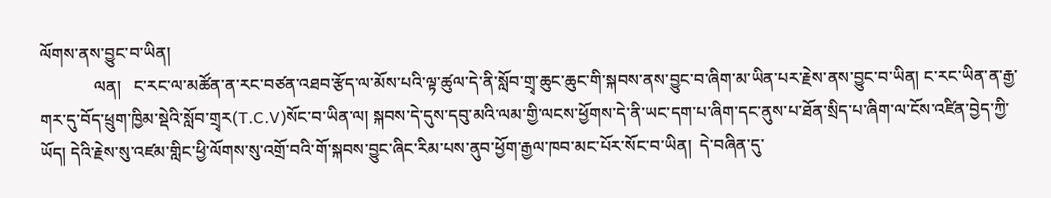ལོགས་ནས་བྱུང་བ་ཡིན།
             ལན།   ང་རང་ལ་མཚོན་ན་རང་བཙན་འཐབ་རྩོད་ལ་མོས་པའི་ལྟ་ཚུལ་དེ་ནི་སློབ་གྲྭ་ཆུང་ཆུང་གི་སྐབས་ནས་བྱུང་བ་ཞིག་མ་ཡིན་པར་རྗེས་ནས་བྱུང་བ་ཡིན། ང་རང་ཡིན་ན་རྒྱ་གར་དུ་བོད་ཕྲུག་ཁྱིམ་སྡེའི་སློབ་གྲྭར(T.C.V)སོང་བ་ཡིན་ལ། སྐབས་དེ་དུས་དབུ་མའི་ལམ་གྱི་ལངས་ཕྱོགས་དེ་ནི་ཡང་དག་པ་ཞིག་དང་ནུས་པ་ཐོན་སྲིད་པ་ཞིག་ལ་ངོས་འཛིན་བྱེད་ཀྱི་ཡོད། དེའི་རྗེས་སུ་འཛམ་གླིང་ཕྱི་ལོགས་སུ་འགྲོ་བའི་གོ་སྐབས་བྱུང་ཞིང་རིམ་པས་ནུབ་ཕྱོག་རྒྱལ་ཁབ་མང་པོར་སོང་བ་ཡིན།  དེ་བཞིན་དུ་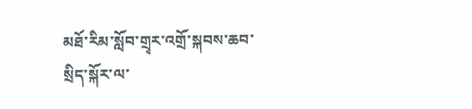མཐོ་རིམ་སློབ་གྲྭར་འགྲོ་སྐབས་ཆབ་སྲིད་སྐོར་ལ་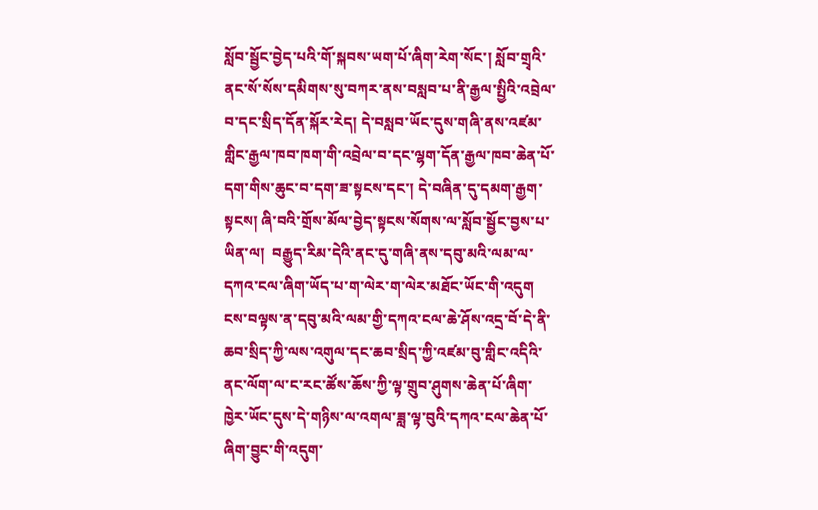སློབ་སྦྱོང་བྱེད་པའི་གོ་སྐབས་ཡག་པོ་ཞིག་རེག་སོང་། སློབ་གྲྭའི་ནང་སོ་སོས་དམིགས་སུ་བཀར་ནས་བསླབ་པ་ནི་རྒྱལ་སྤྱིའི་འབྲེལ་བ་དང་སྲིད་དོན་སྐོར་རེད། དེ་བསླབ་ཡོང་དུས་གཞི་ནས་འཛམ་གླིང་རྒྱལ་ཁབ་ཁག་གི་འབྲེལ་བ་དང་ལྷག་དོན་རྒྱལ་ཁབ་ཆེན་པོ་དག་གིས་ཆུང་བ་དག་ཟ་སྟངས་དང་། དེ་བཞིན་དུ་དམག་རྒྱག་སྟངས། ཞི་བའི་གྲོས་མོལ་བྱེད་སྟངས་སོགས་ལ་སློབ་སྦྱོང་བྱས་པ་ཡིན་ལ།  བརྒྱུད་རིམ་དེའི་ནང་དུ་གཞི་ནས་དབུ་མའི་ལམ་ལ་དཀའ་ངལ་ཞིག་ཡོད་པ་ག་ལེར་ག་ལེར་མཐོང་ཡོང་གི་འདུག  ངས་བལྟས་ན་དབུ་མའི་ལམ་གྱི་དཀའ་ངལ་ཆེ་ཤོས་འདྲ་བོ་དེ་ནི་ཆབ་སྲིད་ཀྱི་ལས་འགུལ་དང་ཆབ་སྲིད་ཀྱི་འཛམ་བུ་གླིང་འདིའི་ནང་ལོག་ལ་ང་རང་ཚོས་ཆོས་ཀྱི་ལྟ་གྲུབ་ཤུགས་ཆེན་པོ་ཞིག་ཁྱེར་ཡོང་དུས་དེ་གཉིས་ལ་འགལ་ཟླ་ལྟ་བུའི་དཀའ་ངལ་ཆེན་པོ་ཞིག་བྱུང་གི་འདུག་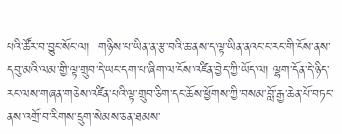པའི་ཚོར་བ་བྱུང་སོང་ལ།  གཉིས་པ་ཡིན་ན་རྩ་བའི་ཆ་ནས་ད་ལྟ་ཡིན་ནའང་ང་རང་གི་ངོས་ནས་དབུ་མའི་ལམ་གྱི་ལྟ་གྲུབ་དེ་ཡང་དག་པ་ཞིག་ལ་ངོས་འཛིན་བྱེད་ཀྱི་ཡོད་ལ། ལྷག་དོན་དེ་ཉིད་རང་ལས་གཞན་གཅེས་འཛིན་པའི་ལྟ་གྲུབ་ཅིག་དང་ཆོས་ཕྱོགས་ཀྱི་བསམ་བློ་རྒྱ་ཆེན་པོ་བཏང་ནས་འགྲོ་བ་རིགས་དྲུག་སེམས་ཅན་ཐམས་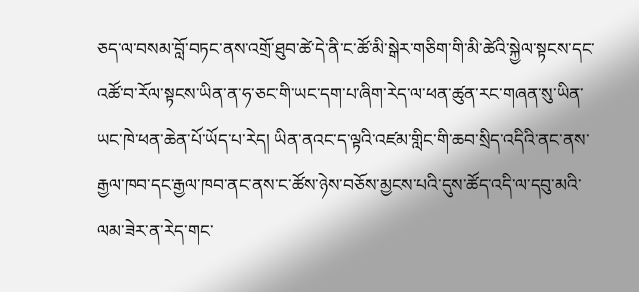ཅད་ལ་བསམ་བློ་བཏང་ནས་འགྲོ་ཐུབ་ཚེ་དེ་ནི་ང་ཚོ་མི་སྒེར་གཅིག་གི་མི་ཚེའི་སྐྱེལ་སྟངས་དང་འཚོ་བ་རོལ་སྟངས་ཡིན་ན་ཧ་ཅང་གི་ཡང་དག་པ་ཞིག་རེད་ལ་ཕན་ཚུན་རང་གཞན་སུ་ཡིན་ཡང་ཁེ་ཕན་ཆེན་པོ་ཡོད་པ་རེད། ཡིན་ནའང་ད་ལྟའི་འཛམ་གླིང་གི་ཆབ་སྲིད་འདིའི་ནང་ནས་རྒྱལ་ཁབ་དང་རྒྱལ་ཁབ་ནང་ནས་ང་ཚོས་ཉེས་བཅོས་མྱངས་པའི་དུས་ཚོད་འདི་ལ་དབུ་མའི་ལམ་ཟེར་ན་རེད་གང་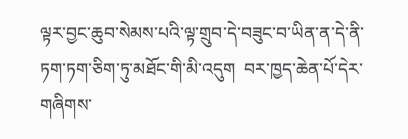ལྟར་བྱང་ཆུབ་སེམས་པའི་ལྟ་གྲུབ་དེ་བཟུང་བ་ཡིན་ན་དེ་ནི་ཏག་ཏག་ཅིག་ཏུ་མཐོང་གི་མི་འདུག  བར་ཁྱད་ཆེན་པོ་དེར་གཞིགས་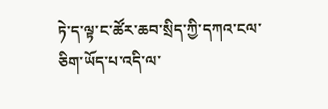ཏེ་ད་ལྟ་ང་ཚོར་ཆབ་སྲིད་ཀྱི་དཀའ་ངལ་ཅིག་ཡོད་པ་འདི་ལ་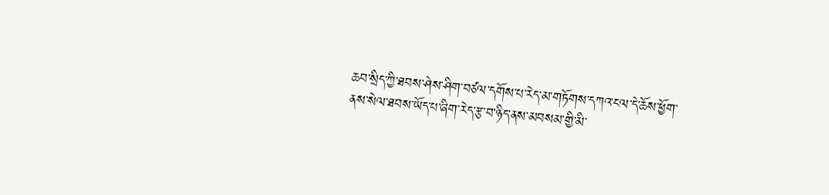ཆབ་སྲིད་ཀྱི་ཐབས་ཤེས་ཤིག་བཙལ་དགོས་པ་རེད་མ་གཏོགས་དཀའ་ངལ་དེ་ཆོས་ཕྱོག་ནས་སེལ་ཐབས་ཡོད་པ་ཞིག་རེད་རྩ་བ་ཉིད་ནས་མབསམ་གྱི་མི་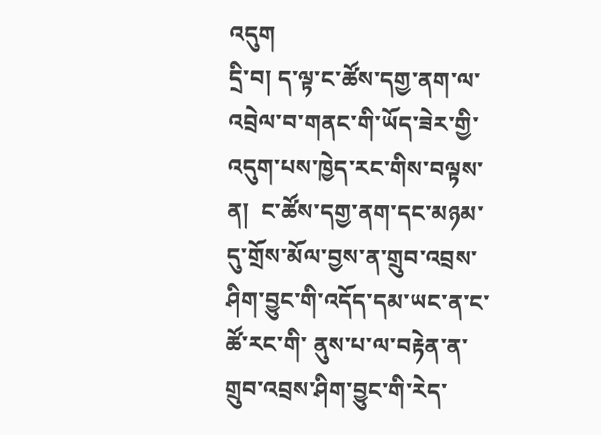འདུག
དྲི་བ། ད་ལྟ་ང་ཚོས་དགྱ་ནག་ལ་འབྲེལ་བ་གནང་གི་ཡོད་ཟེར་གྱི་འདུག་པས་ཁྱེད་རང་གིས་བལྟས་ན།  ང་ཚོས་དགྱ་ནག་དང་མཉམ་དུ་གྲོས་མོལ་བྱས་ན་གྲུབ་འབྲས་ཤིག་བྱུང་གི་འདོད་དམ་ཡང་ན་ང་ཚོ་རང་གི་ ནུས་པ་ལ་བརྟེན་ན་གྲུབ་འབྲས་ཤིག་བྱུང་གི་རེད་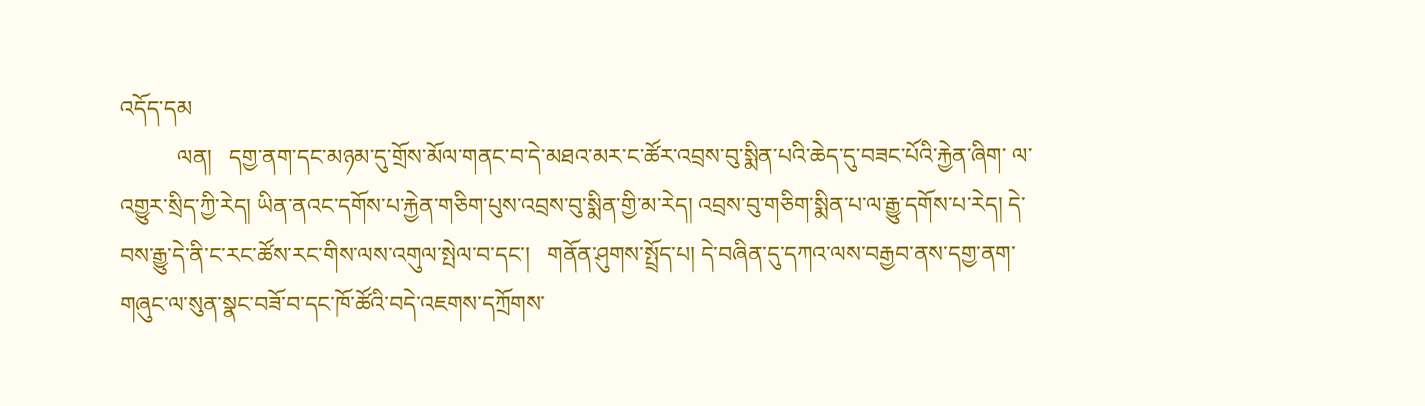འདོད་དམ
          ལན།   དགྱ་ནག་དང་མཉམ་དུ་གྲོས་མོལ་གནང་བ་དེ་མཐའ་མར་ང་ཚོར་འབྲས་བུ་སྨིན་པའི་ཆེད་དུ་བཟང་པོའི་རྐྱེན་ཞིག་ ལ་འགྱུར་སྲིད་ཀྱི་རེད། ཡིན་ནའང་དགོས་པ་རྐྱེན་གཅིག་པུས་འབྲས་བུ་སྨིན་གྱི་མ་རེད། འབྲས་བུ་གཅིག་སྨིན་པ་ལ་རྒྱུ་དགོས་པ་རེད། དེ་བས་རྒྱུ་དེ་ནི་ང་རང་ཚོས་རང་གིས་ལས་འགུལ་སྤེལ་བ་དང་།   གནོན་ཤུགས་སྤྲོད་པ། དེ་བཞིན་དུ་དཀའ་ལས་བརྒྱབ་ནས་དགྱ་ནག་གཞུང་ལ་སུན་སྣང་བཟོ་བ་དང་ཁོ་ཚོའི་བདེ་འཇགས་དཀྲོགས་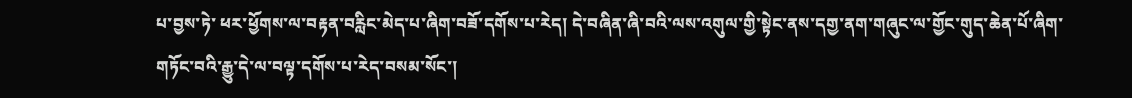པ་བྱས་ཏེ་ ཕར་ཕྱོགས་ལ་བརྟན་བརླིང་མེད་པ་ཞིག་བཟོ་དགོས་པ་རེད། དེ་བཞིན་ཞི་བའི་ལས་འགུལ་གྱི་སྟེང་ནས་དགྱ་ནག་གཞུང་ལ་གྱོང་གུད་ཆེན་པོ་ཞིག་གཏོང་བའི་རྒྱུ་དེ་ལ་བལྟ་དགོས་པ་རེད་བསམ་སོང་།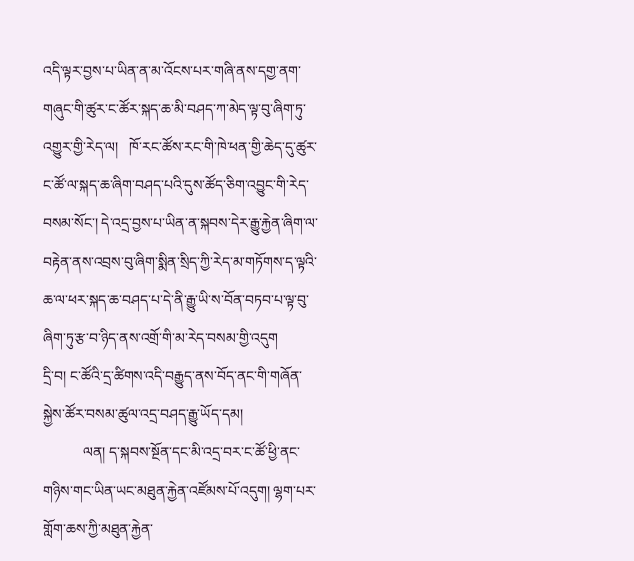འདི་ལྟར་བྱས་པ་ཡིན་ན་མ་འོངས་པར་གཞི་ནས་དགྱ་ནག་གཞུང་གི་ཚུར་ང་ཚོར་སྐད་ཆ་མི་བཤད་ཀ་མེད་ལྟ་བུ་ཞིག་ཏུ་འགྱུར་གྱི་རེད་ལ།   ཁོ་རང་ཚོས་རང་གི་ཁེ་ཕན་གྱི་ཆེད་དུ་ཚུར་ང་ཚོ་ལ་སྐད་ཆ་ཞིག་བཤད་པའི་དུས་ཚོད་ཅིག་འབྱུང་གི་རེད་བསམ་སོང་། དེ་འདྲ་བྱས་པ་ཡིན་ན་སྐབས་དེར་རྒྱུ་རྐྱེན་ཞིག་ལ་བརྟེན་ནས་འབྲས་བུ་ཞིག་སྨིན་སྲིད་ཀྱི་རེད་མ་གཏོགས་ད་ལྟའི་ཆ་ལ་ཕར་སྐད་ཆ་བཤད་པ་དེ་ནི་རྒྱུ་ཡི་ས་བོན་བཏབ་པ་ལྟ་བུ་ཞིག་ཏུ་རྩ་བ་ཉིད་ནས་འགྲོ་གི་མ་རེད་བསམ་གྱི་འདུག
དྲི་བ། ང་ཚོའི་དྲ་ཚིགས་འདི་བརྒྱུད་ནས་བོད་ནང་གི་གཞོན་སྐྱེས་ཚོར་བསམ་ཚུལ་འདྲ་བཤད་རྒྱུ་ཡོད་དམ།
           ལན། ད་སྐབས་སྔོན་དང་མི་འདྲ་བར་ང་ཚོ་ཕྱི་ནང་གཉིས་གང་ཡིན་ཡང་མཐུན་རྐྱེན་འཛོམས་པོ་འདུག། ལྷག་པར་གློག་ཆས་ཀྱི་མཐུན་རྐྱེན་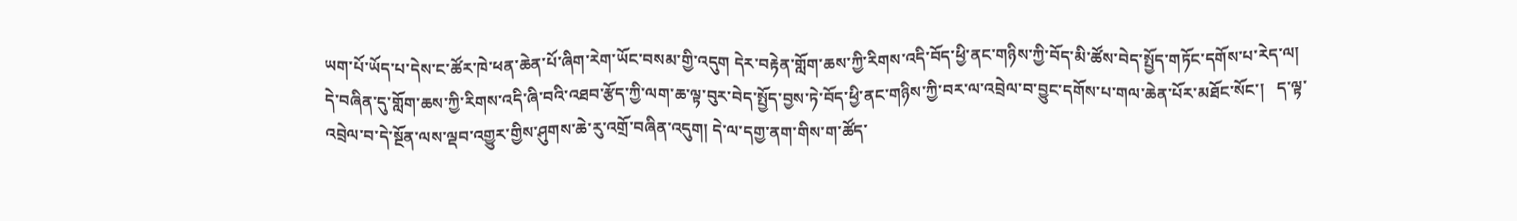ཡག་པོ་ཡོད་པ་དེས་ང་ཚོར་ཁེ་ཕན་ཆེན་པོ་ཞིག་རེག་ཡོང་བསམ་གྱི་འདུག དེར་བརྟེན་གློག་ཆས་ཀྱི་རིགས་འདི་བོད་ཕྱི་ནང་གཉིས་ཀྱི་བོད་མི་ཚོས་བེད་སྤྱོད་གཏོང་དགོས་པ་རེད་ལ། དེ་བཞིན་དུ་གློག་ཆས་ཀྱི་རིགས་འདི་ཞི་བའི་འཐབ་རྩོད་ཀྱི་ལག་ཆ་ལྟ་བུར་བེད་སྤྱོད་བྱས་ཏེ་བོད་ཕྱི་ནང་གཉིས་ཀྱི་བར་ལ་འབྲེལ་བ་བྱུང་དགོས་པ་གལ་ཆེན་པོར་མཐོང་སོང་།   ད་ལྟ་འབྲེལ་བ་དེ་སྔོན་ལས་ལྡབ་འགྱུར་གྱིས་ཤུགས་ཆེ་རུ་འགྲོ་བཞིན་འདུག། དེ་ལ་དགྱ་ནག་གིས་ག་ཚོད་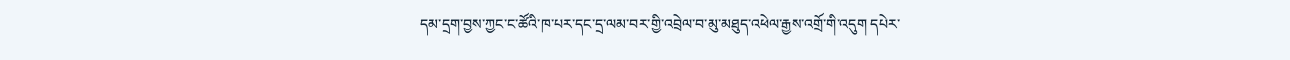དམ་དྲག་བྱས་ཀྱང་ང་ཚོའི་ཁ་པར་དང་དྲ་ལམ་བར་གྱི་འབྲེལ་བ་མུ་མཐུད་འཕེལ་རྒྱས་འགྲོ་གི་འདུག དཔེར་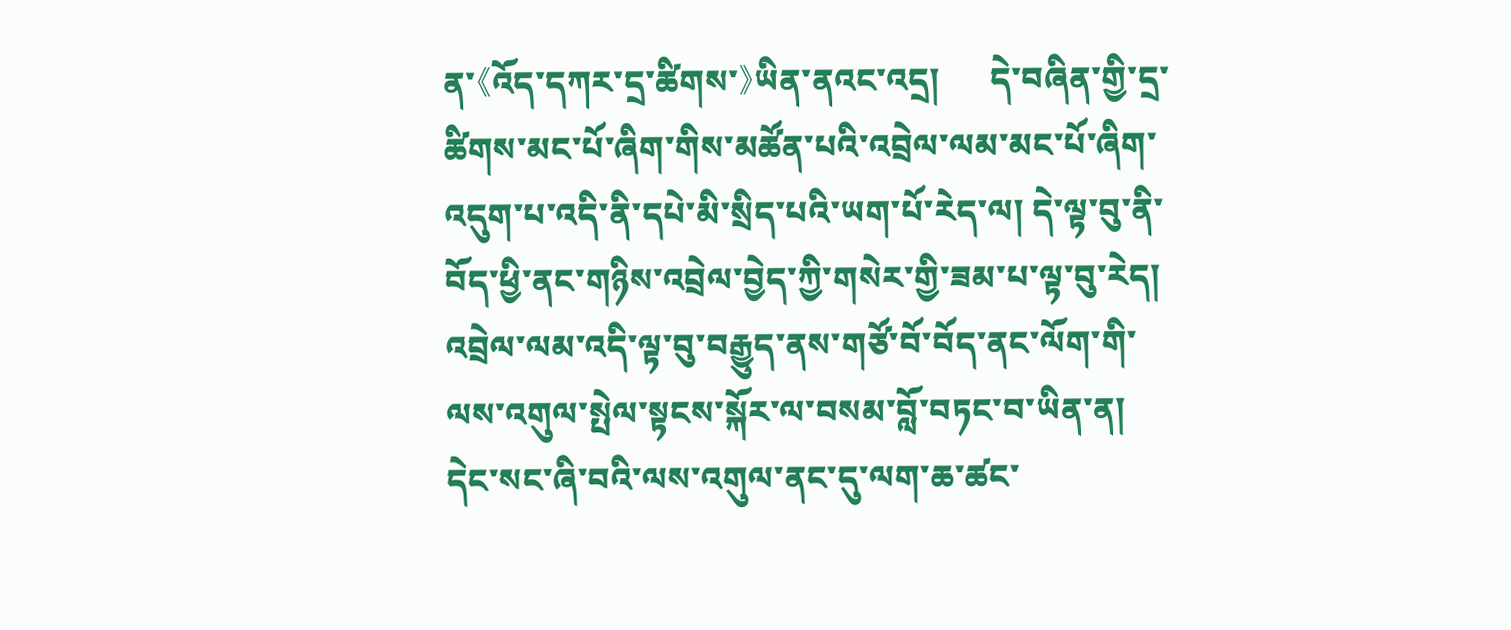ན་《འོད་དཀར་དྲ་ཚིགས་》ཡིན་ནའང་འདྲ།      དེ་བཞིན་གྱི་དྲ་ཚིགས་མང་པོ་ཞིག་གིས་མཚོན་པའི་འབྲེལ་ལམ་མང་པོ་ཞིག་འདུག་པ་འདི་ནི་དཔེ་མི་སྲིད་པའི་ཡག་པོ་རེད་ལ། དེ་ལྟ་བུ་ནི་བོད་ཕྱི་ནང་གཉིས་འབྲེལ་བྱེད་ཀྱི་གསེར་གྱི་ཟམ་པ་ལྟ་བུ་རེད། འབྲེལ་ལམ་འདི་ལྟ་བུ་བརྒྱུད་ནས་གཙོ་བོ་བོད་ནང་ལོག་གི་ལས་འགུལ་སྤེལ་སྟངས་སྐོར་ལ་བསམ་བློ་བཏང་བ་ཡིན་ན།  དེང་སང་ཞི་བའི་ལས་འགུལ་ནང་དུ་ལག་ཆ་ཚང་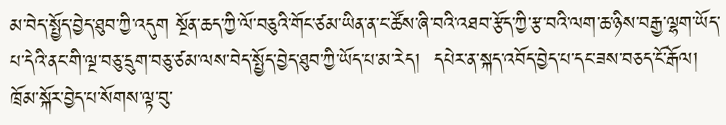མ་བེད་སྤྱོད་བྱེད་ཐུབ་ཀྱི་འདུག སྔོན་ཆད་ཀྱི་ལོ་བཅུའི་གོང་ཙམ་ཡིན་ན་ང་ཚོས་ཞི་བའི་འཐབ་རྩོད་ཀྱི་རྩ་བའི་ལག་ཆ་ཉིས་བརྒྱ་ལྷག་ཡོད་པ་དེའི་ནང་གི་ལྔ་བཅུ་དྲུག་བཅུ་ཙམ་ལས་བེད་སྤྱོད་བྱེད་ཐུབ་ཀྱི་ཡོད་པ་མ་རེད།  དཔེར་ན་སྐད་འབོད་བྱེད་པ་དང་ཟས་བཅད་ངོ་རྒོལ། ཁྲོམ་སྐོར་བྱེད་པ་སོགས་ལྟ་བུ་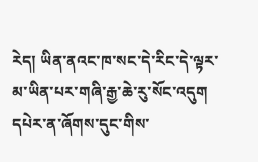རེད། ཡིན་ནའང་ཁ་སང་དེ་རིང་དེ་ལྟར་མ་ཡིན་པར་གཞི་རྒྱ་ཆེ་རུ་སོང་འདུག དཔེར་ན་ཞོགས་དུང་གིས་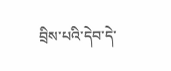བྲིས་པའི་དེབ་དེ་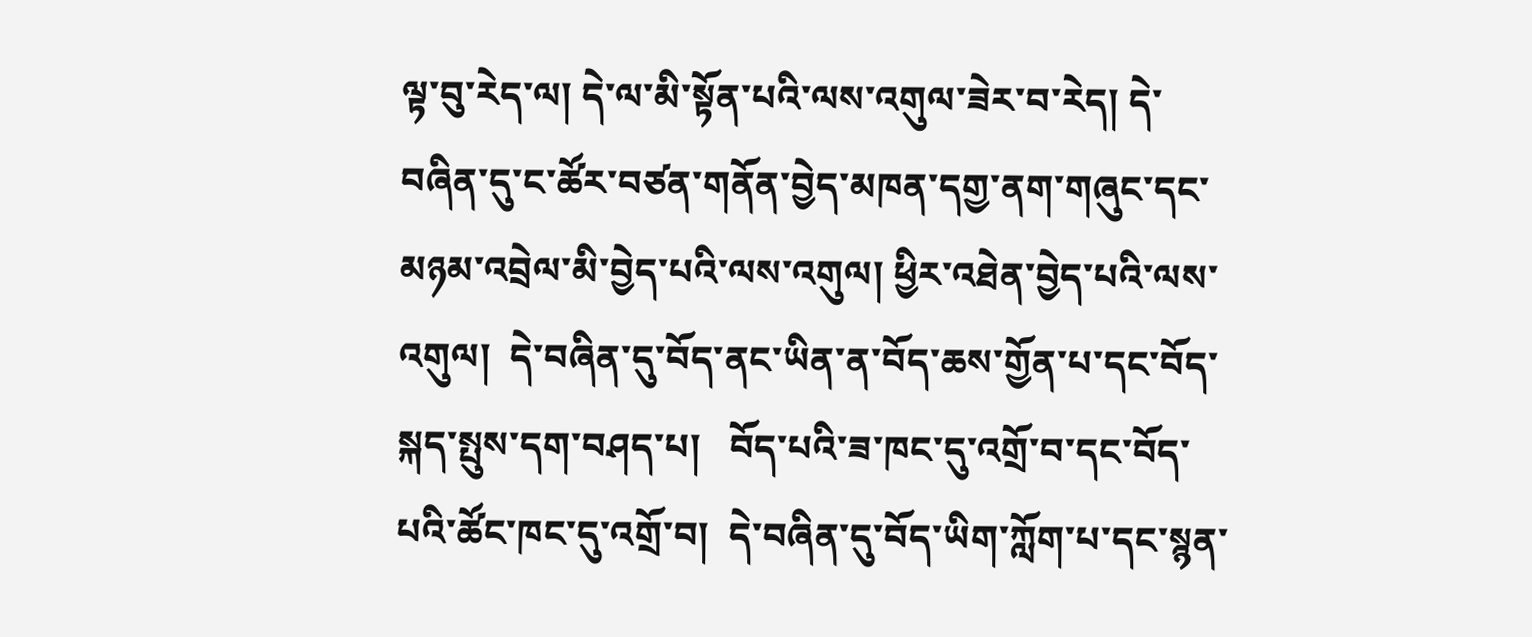ལྟ་བུ་རེད་ལ། དེ་ལ་མི་སྟོན་པའི་ལས་འགུལ་ཟེར་བ་རེད། དེ་བཞིན་དུ་ང་ཚོར་བཙན་གནོན་བྱེད་མཁན་དགྱ་ནག་གཞུང་དང་མཉམ་འབྲེལ་མི་བྱེད་པའི་ལས་འགུལ། ཕྱིར་འཐེན་བྱེད་པའི་ལས་འགུལ།  དེ་བཞིན་དུ་བོད་ནང་ཡིན་ན་བོད་ཆས་གྱོན་པ་དང་བོད་སྐད་སྤུས་དག་བཤད་པ།   བོད་པའི་ཟ་ཁང་དུ་འགྲོ་བ་དང་བོད་པའི་ཚོང་ཁང་དུ་འགྲོ་བ།  དེ་བཞིན་དུ་བོད་ཡིག་ཀློག་པ་དང་སྙན་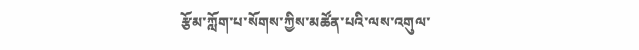རྩོམ་ཀློག་པ་སོགས་ཀྱིས་མཚོན་པའི་ལས་འགུལ་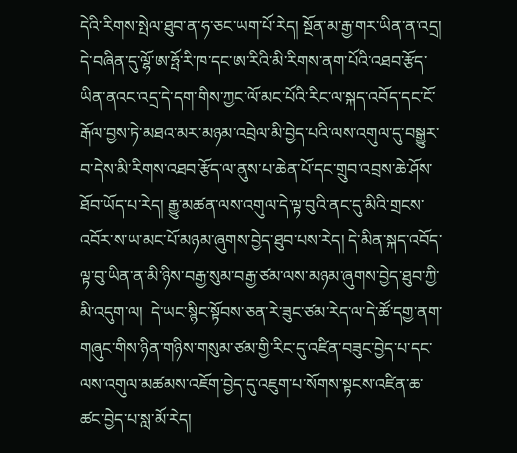དེའི་རིགས་སྤེལ་ཐུབ་ན་ཧ་ཅང་ཡག་པོ་རེད། སྔོན་མ་རྒྱ་གར་ཡིན་ན་འདྲ། དེ་བཞིན་དུ་ལྷོ་ཨ་ཧྤོ་རི་ཁ་དང་ཨ་རིའི་མི་རིགས་ནག་པོའི་འཐབ་རྩོད་ཡིན་ནའང་འདྲ་དེ་དག་གིས་ཀྱང་ལོ་མང་པོའི་རིང་ལ་སྐད་འབོད་དང་ངོ་རྒོལ་བྱས་ཏེ་མཐའ་མར་མཉམ་འབྲེལ་མི་བྱེད་པའི་ལས་འགུལ་དུ་བསྒྱུར་བ་དེས་མི་རིགས་འཐབ་རྩོད་ལ་ནུས་པ་ཆེན་པོ་དང་གྲུབ་འབྲས་ཆེ་ཤོས་ཐོབ་ཡོད་པ་རེད། རྒྱུ་མཚན་ལས་འགུལ་དེ་ལྟ་བུའི་ནང་དུ་མིའི་གྲངས་འབོར་ས་ཡ་མང་པོ་མཉམ་ཞུགས་བྱེད་ཐུབ་པས་རེད། དེ་མིན་སྐད་འབོད་ལྟ་བུ་ཡིན་ན་མི་ཉིས་བརྒྱ་སུམ་བརྒྱ་ཙམ་ལས་མཉམ་ཞུགས་བྱེད་ཐུབ་ཀྱི་མི་འདུག་ལ།  དེ་ཡང་སྙིང་སྟོབས་ཅན་རེ་ཟུང་ཙམ་རེད་ལ་དེ་ཚོ་དགྱ་ནག་གཞུང་གིས་ཉིན་གཉིས་གསུམ་ཙམ་གྱི་རིང་དུ་འཛིན་བཟུང་བྱེད་པ་དང་ལས་འགུལ་མཚམས་འཇོག་བྱེད་དུ་འཇུག་པ་སོགས་སྟངས་འཛིན་ཆ་ཚང་བྱེད་པ་སླ་མོ་རེད།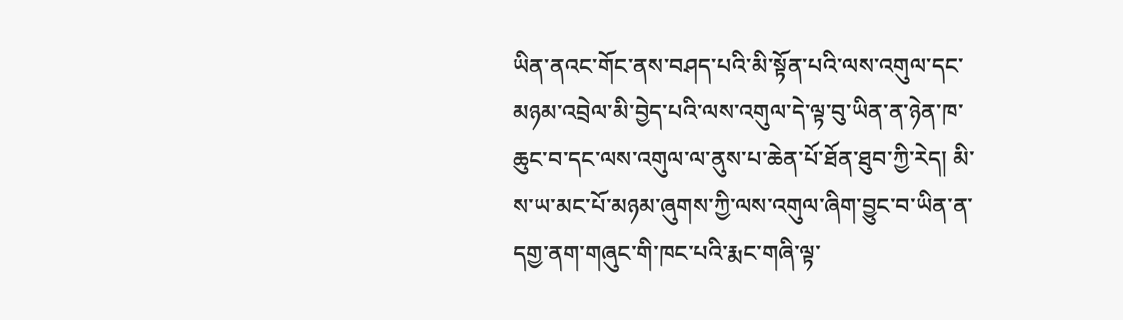ཡིན་ནའང་གོང་ནས་བཤད་པའི་མི་སྟོན་པའི་ལས་འགུལ་དང་མཉམ་འབྲེལ་མི་བྱེད་པའི་ལས་འགུལ་དེ་ལྟ་བུ་ཡིན་ན་ཉེན་ཁ་ཆུང་བ་དང་ལས་འགུལ་ལ་ནུས་པ་ཆེན་པོ་ཐོན་ཐུབ་ཀྱི་རེད། མི་ས་ཡ་མང་པོ་མཉམ་ཞུགས་ཀྱི་ལས་འགུལ་ཞིག་བྱུང་བ་ཡིན་ན་དགྱ་ནག་གཞུང་གི་ཁང་པའི་རྨང་གཞི་ལྟ་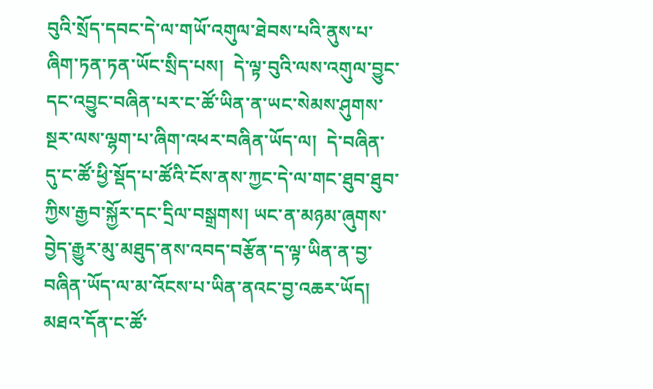བུའི་སྲོད་དབང་དེ་ལ་གཡོ་འགུལ་ཐེབས་པའི་ནུས་པ་ཞིག་ཏན་ཏན་ཡོང་སྲིད་པས།  དེ་ལྟ་བུའི་ལས་འགུལ་བྱུང་དང་འབྱུང་བཞིན་པར་ང་ཚོ་ཡིན་ན་ཡང་སེམས་ཤུགས་སྔར་ལས་ལྷག་པ་ཞིག་འཕར་བཞིན་ཡོད་ལ།  དེ་བཞིན་དུ་ང་ཚོ་ཕྱི་སྡོད་པ་ཚོའི་ངོས་ནས་ཀྱང་དེ་ལ་གང་ཐུབ་ཐུབ་ཀྱིས་རྒྱབ་སྐྱོར་དང་དྲིལ་བསྒྲགས། ཡང་ན་མཉམ་ཞུགས་བྱེད་རྒྱུར་མུ་མཐུད་ནས་འབད་བརྩོན་ད་ལྟ་ཡིན་ན་བྱ་བཞིན་ཡོད་ལ་མ་འོངས་པ་ཡིན་ནའང་བྱ་འཆར་ཡོད།  མཐའ་དོན་ང་ཚོ་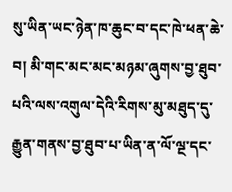སུ་ཡིན་ཡང་ཉེན་ཁ་ཆུང་བ་དང་ཁེ་ཕན་ཆེ་བ། མི་གང་མང་མང་མཉམ་ཞུགས་བྱ་ཐུབ་པའི་ལས་འགུལ་དེའི་རིགས་མུ་མཐུད་དུ་རྒྱུན་གནས་བྱ་ཐུབ་པ་ཡིན་ན་ལོ་ལྔ་དང་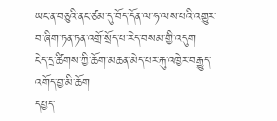ཡང་ན་བཅུའི་ནང་ཙམ་དུ་བོད་དོན་ལ་ཧ་ལས་པའི་འགྱུར་བ་ཞིག་ཏན་ཏན་འགྲོ་སྲོད་པ་རེད་བསམ་གྱི་འདུག
ངེད་དྲ་ཚིགས་ཀྱི་ཆོག་མཆན་མེད་པར་རྐུ་འཁྱེར་བརྒྱུད་འགོད་བྱ་མི་ཆོག
དཔྱད་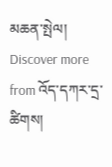མཆན་སྤེལ།
Discover more from འོད་དཀར་དྲ་ཚིགས།